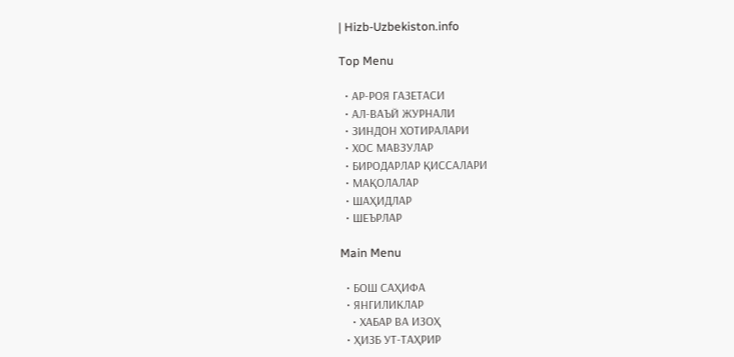| Hizb-Uzbekiston.info

Top Menu

  • АР-РОЯ ГАЗЕТАСИ
  • АЛ-ВАЪЙ ЖУРНАЛИ
  • ЗИНДОН ХОТИРАЛАРИ
  • ХОС МАВЗУЛАР
  • БИРОДАРЛАР ҚИССАЛАРИ
  • МАҚОЛАЛАР
  • ШАҲИДЛАР
  • ШЕЪРЛАР

Main Menu

  • БОШ САҲИФА
  • ЯНГИЛИКЛАР
    • ХАБАР ВА ИЗОҲ
  • ҲИЗБ УТ-ТАҲРИР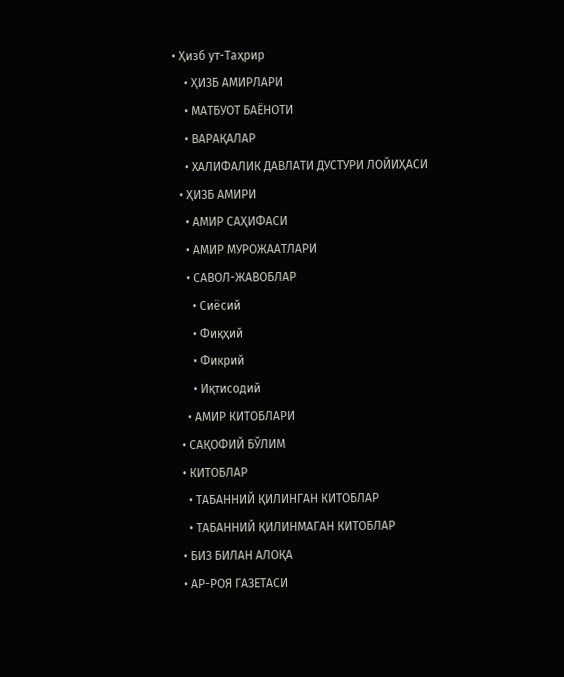• Ҳизб ут-Таҳрир
    • ҲИЗБ АМИРЛАРИ
    • МАТБУОТ БАЁНОТИ
    • ВАРАҚАЛАР
    • ХАЛИФАЛИК ДАВЛАТИ ДУСТУРИ ЛОЙИҲАСИ
  • ҲИЗБ АМИРИ
    • АМИР САҲИФАСИ
    • АМИР МУРОЖААТЛАРИ
    • САВОЛ-ЖАВОБЛАР
      • Сиёсий
      • Фиқҳий
      • Фикрий
      • Иқтисодий
    • АМИР КИТОБЛАРИ
  • САҚОФИЙ БЎЛИМ
  • КИТОБЛАР
    • ТАБАННИЙ ҚИЛИНГАН КИТОБЛАР
    • ТАБАННИЙ ҚИЛИНМАГАН КИТОБЛАР
  • БИЗ БИЛАН АЛОҚА
  • АР-РОЯ ГАЗЕТАСИ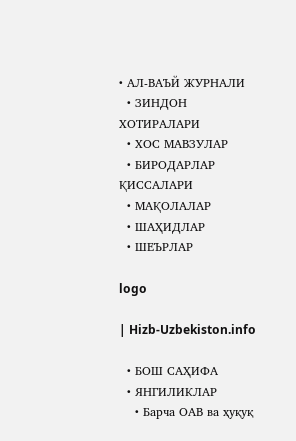• АЛ-ВАЪЙ ЖУРНАЛИ
  • ЗИНДОН ХОТИРАЛАРИ
  • ХОС МАВЗУЛАР
  • БИРОДАРЛАР ҚИССАЛАРИ
  • МАҚОЛАЛАР
  • ШАҲИДЛАР
  • ШЕЪРЛАР

logo

| Hizb-Uzbekiston.info

  • БОШ САҲИФА
  • ЯНГИЛИКЛАР
    • Барча ОАВ ва ҳуқуқ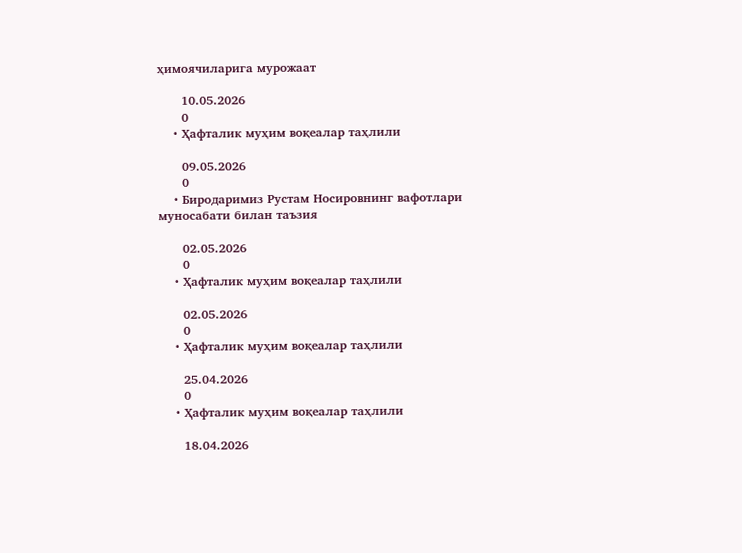ҳимоячиларига мурожаат

      10.05.2026
      0
    • Ҳафталик муҳим воқеалар таҳлили

      09.05.2026
      0
    • Биродаримиз Рустам Носировнинг вафотлари муносабати билан таъзия

      02.05.2026
      0
    • Ҳафталик муҳим воқеалар таҳлили

      02.05.2026
      0
    • Ҳафталик муҳим воқеалар таҳлили

      25.04.2026
      0
    • Ҳафталик муҳим воқеалар таҳлили

      18.04.2026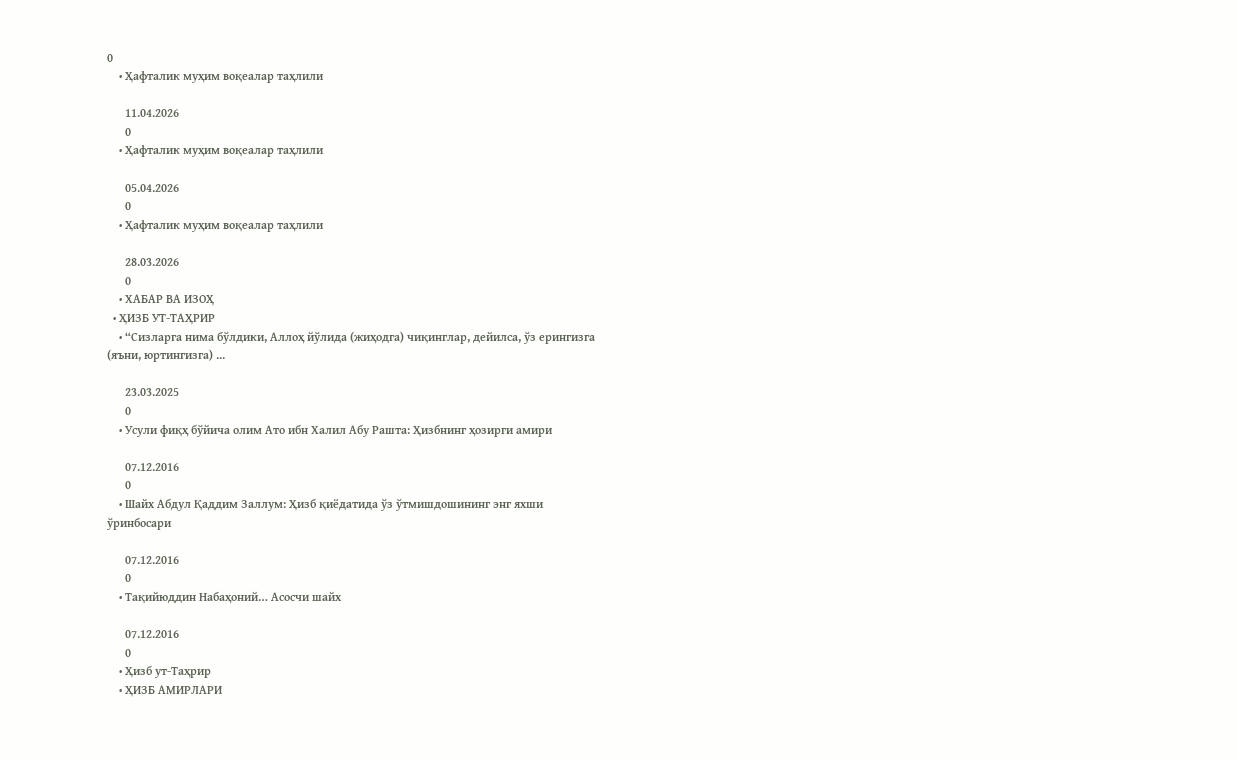0
    • Ҳафталик муҳим воқеалар таҳлили

      11.04.2026
      0
    • Ҳафталик муҳим воқеалар таҳлили

      05.04.2026
      0
    • Ҳафталик муҳим воқеалар таҳлили

      28.03.2026
      0
    • ХАБАР ВА ИЗОҲ
  • ҲИЗБ УТ-ТАҲРИР
    • “Сизларга нима бўлдики, Аллоҳ йўлида (жиҳодга) чиқинглар, дейилса, ўз ерингизга (яъни, юртингизга) ...

      23.03.2025
      0
    • Усули фиқҳ бўйича олим Ато ибн Халил Абу Рашта: Ҳизбнинг ҳозирги амири

      07.12.2016
      0
    • Шайх Абдул Қаддим Заллум: Ҳизб қиёдатида ўз ўтмишдошининг энг яхши ўринбосари

      07.12.2016
      0
    • Тақийюддин Набаҳоний… Асосчи шайх

      07.12.2016
      0
    • Ҳизб ут-Таҳрир
    • ҲИЗБ АМИРЛАРИ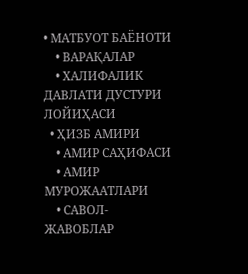• МАТБУОТ БАЁНОТИ
    • ВАРАҚАЛАР
    • ХАЛИФАЛИК ДАВЛАТИ ДУСТУРИ ЛОЙИҲАСИ
  • ҲИЗБ АМИРИ
    • АМИР САҲИФАСИ
    • АМИР МУРОЖААТЛАРИ
    • САВОЛ-ЖАВОБЛАР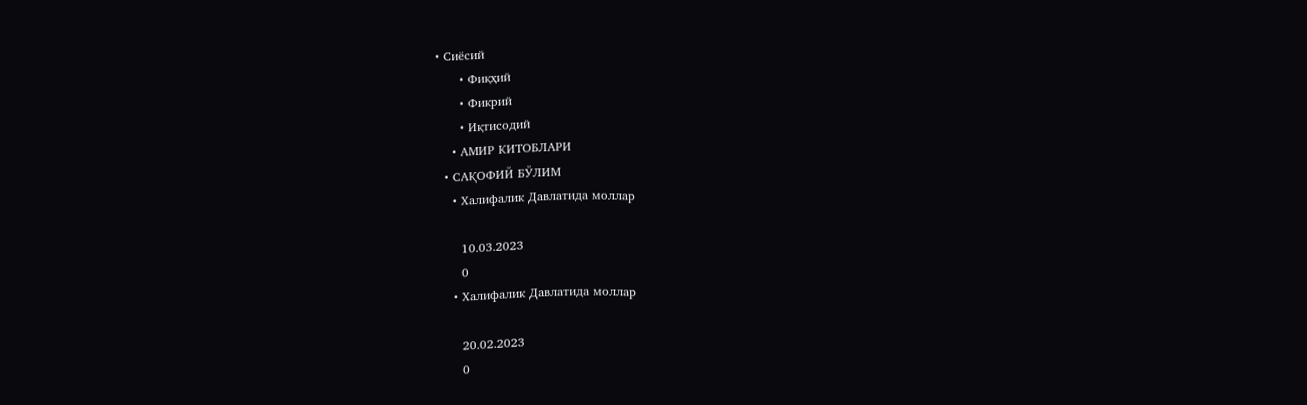• Сиёсий
      • Фиқҳий
      • Фикрий
      • Иқтисодий
    • АМИР КИТОБЛАРИ
  • САҚОФИЙ БЎЛИМ
    • Халифалик Давлатида моллар

      10.03.2023
      0
    • Халифалик Давлатида моллар

      20.02.2023
      0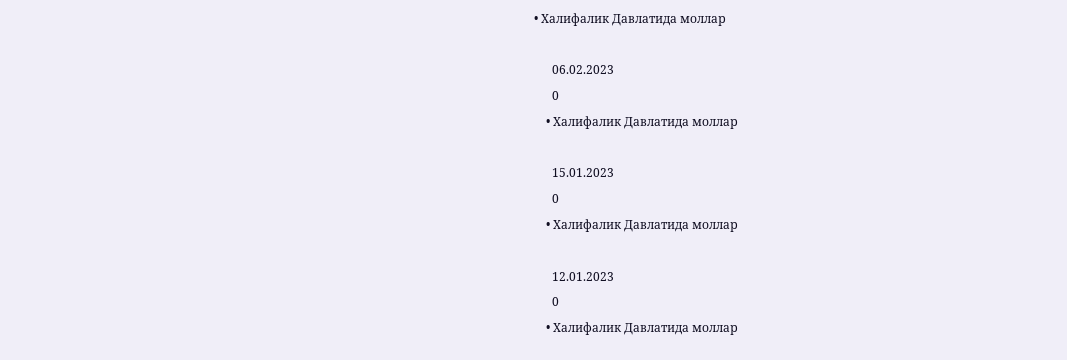• Халифалик Давлатида моллар

      06.02.2023
      0
    • Халифалик Давлатида моллар

      15.01.2023
      0
    • Халифалик Давлатида моллар

      12.01.2023
      0
    • Халифалик Давлатида моллар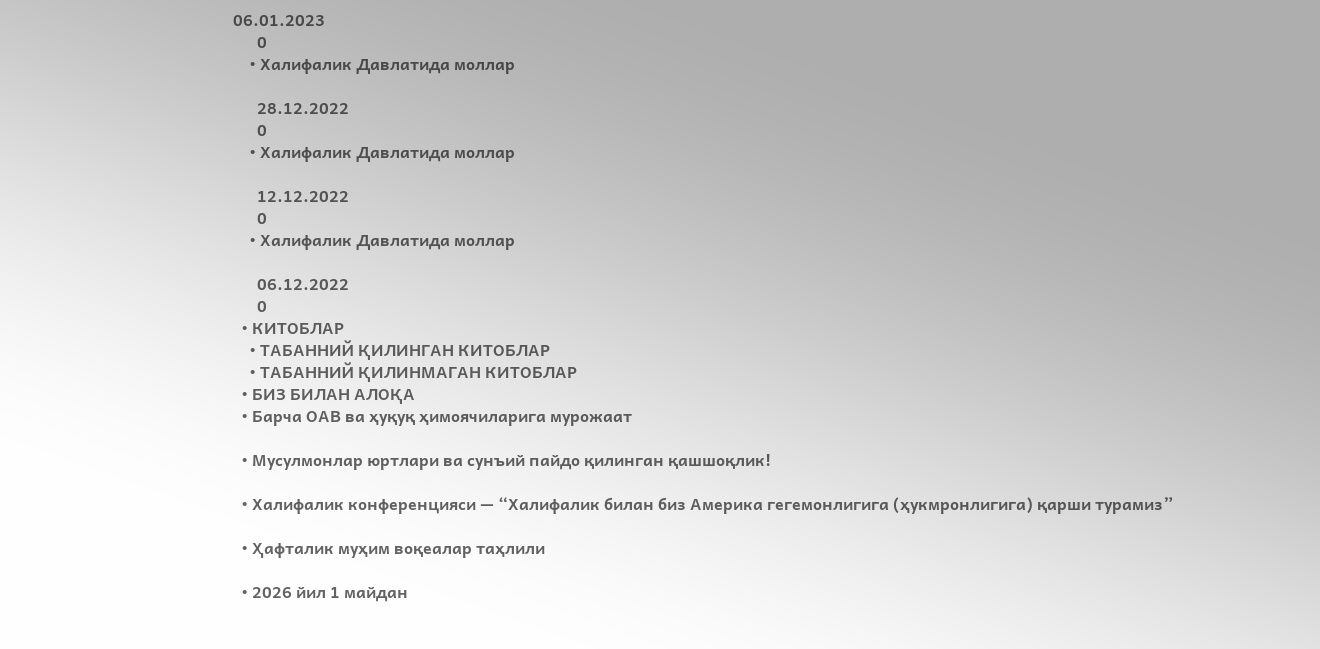06.01.2023
      0
    • Халифалик Давлатида моллар

      28.12.2022
      0
    • Халифалик Давлатида моллар

      12.12.2022
      0
    • Халифалик Давлатида моллар

      06.12.2022
      0
  • КИТОБЛАР
    • ТАБАННИЙ ҚИЛИНГАН КИТОБЛАР
    • ТАБАННИЙ ҚИЛИНМАГАН КИТОБЛАР
  • БИЗ БИЛАН АЛОҚА
  • Барча ОАВ ва ҳуқуқ ҳимоячиларига мурожаат

  • Мусулмонлар юртлари ва сунъий пайдо қилинган қашшоқлик!

  • Халифалик конференцияси — “Халифалик билан биз Америка гегемонлигига (ҳукмронлигига) қарши турамиз”

  • Ҳафталик муҳим воқеалар таҳлили

  • 2026 йил 1 майдан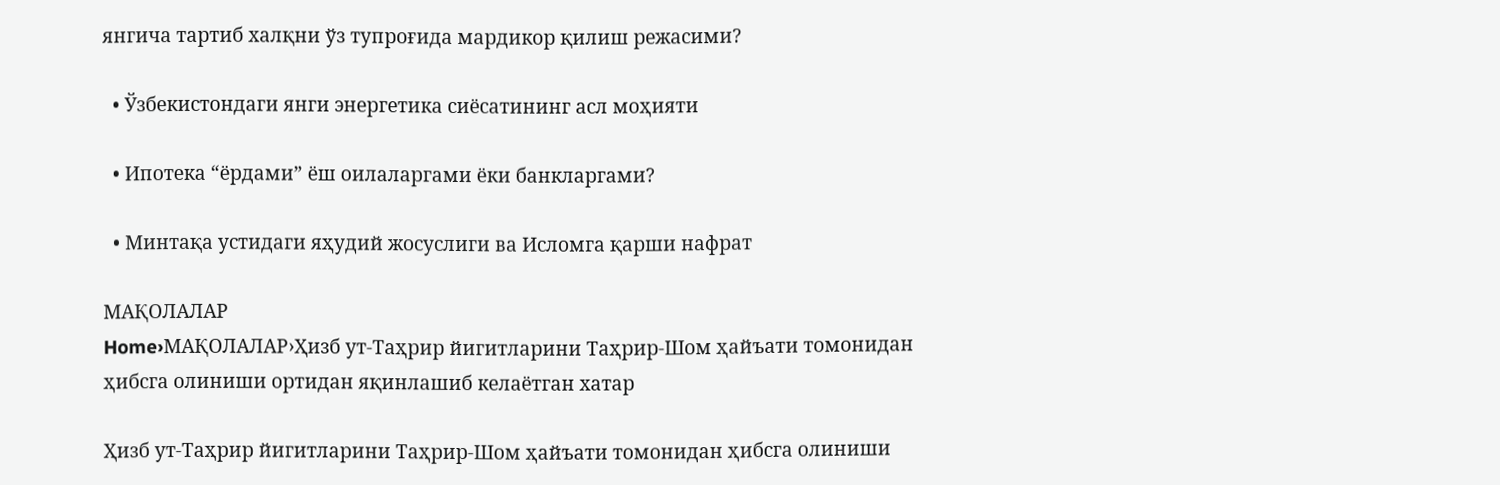янгича тартиб халқни ўз тупроғида мардикор қилиш режасими?

  • Ўзбекистондаги янги энергетика сиёсатининг асл моҳияти

  • Ипотека “ёрдами” ёш оилаларгами ёки банкларгами?

  • Минтақа устидаги яҳудий жосуслиги ва Исломга қарши нафрат

МАҚОЛАЛАР
Home›МАҚОЛАЛАР›Ҳизб ут-Таҳрир йигитларини Таҳрир-Шом ҳайъати томонидан ҳибсга олиниши ортидан яқинлашиб келаётган хатар

Ҳизб ут-Таҳрир йигитларини Таҳрир-Шом ҳайъати томонидан ҳибсга олиниши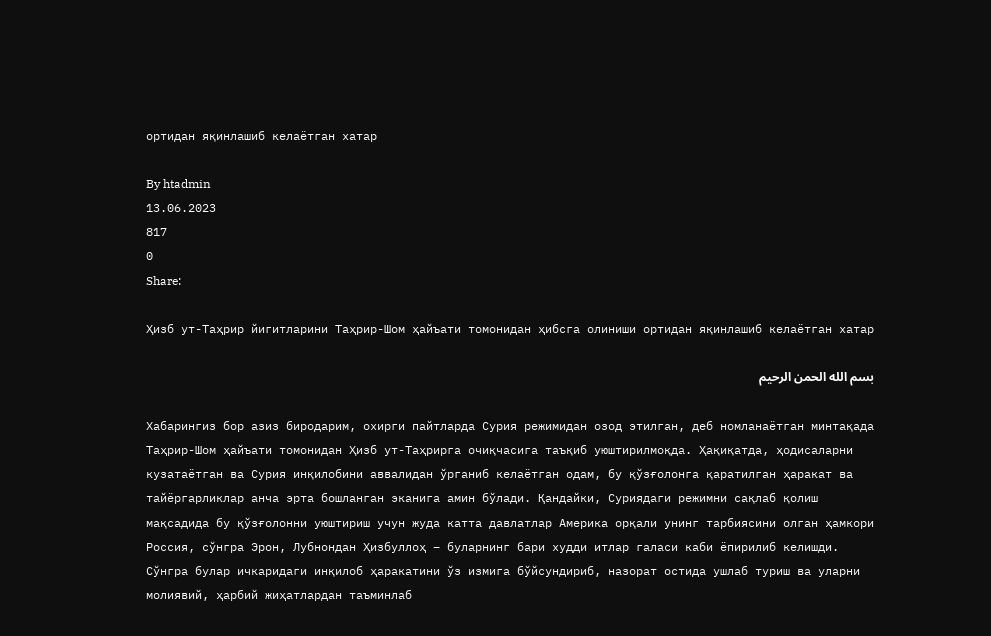ортидан яқинлашиб келаётган хатар

By htadmin
13.06.2023
817
0
Share:

Ҳизб ут-Таҳрир йигитларини Таҳрир-Шом ҳайъати томонидан ҳибсга олиниши ортидан яқинлашиб келаётган хатар

بسم الله الحمن الرحيم

Хабарингиз бор азиз биродарим, охирги пайтларда Сурия режимидан озод этилган, деб номланаётган минтақада Таҳрир-Шом ҳайъати томонидан Ҳизб ут-Таҳрирга очиқчасига таъқиб уюштирилмоқда. Ҳақиқатда, ҳодисаларни кузатаётган ва Сурия инқилобини аввалидан ўрганиб келаётган одам, бу қўзғолонга қаратилган ҳаракат ва тайёргарликлар анча эрта бошланган эканига амин бўлади. Қандайки, Суриядаги режимни сақлаб қолиш мақсадида бу қўзғолонни уюштириш учун жуда катта давлатлар Америка орқали унинг тарбиясини олган ҳамкори Россия, сўнгра Эрон, Лубнондан Ҳизбуллоҳ – буларнинг бари худди итлар галаси каби ёпирилиб келишди. Сўнгра булар ичкаридаги инқилоб ҳаракатини ўз измига бўйсундириб, назорат остида ушлаб туриш ва уларни молиявий, ҳарбий жиҳатлардан таъминлаб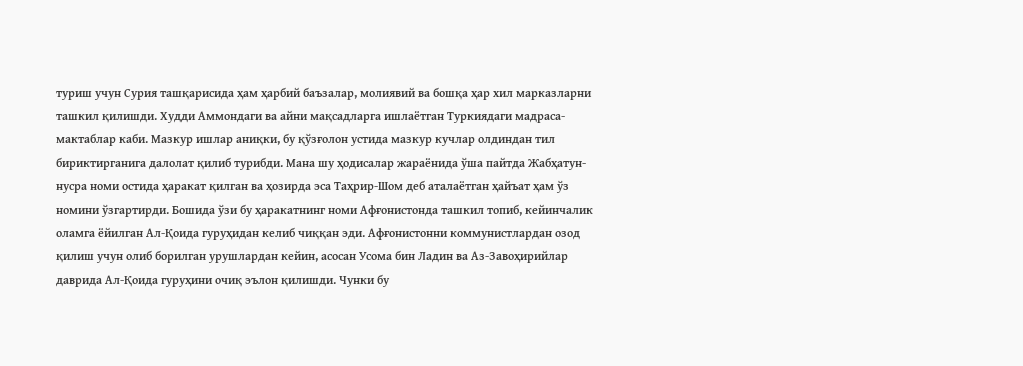туриш учун Сурия ташқарисида ҳам ҳарбий баъзалар, молиявий ва бошқа ҳар хил марказларни ташкил қилишди. Худди Аммондаги ва айни мақсадларга ишлаётган Туркиядаги мадраса-мактаблар каби. Мазкур ишлар аниқки, бу қўзғолон устида мазкур кучлар олдиндан тил бириктирганига далолат қилиб турибди. Мана шу ҳодисалар жараёнида ўша пайтда Жабҳатун-нусра номи остида ҳаракат қилган ва ҳозирда эса Таҳрир-Шом деб аталаётган ҳайъат ҳам ўз номини ўзгартирди. Бошида ўзи бу ҳаракатнинг номи Афғонистонда ташкил топиб, кейинчалик оламга ёйилган Ал-Қоида гуруҳидан келиб чиққан эди. Афғонистонни коммунистлардан озод қилиш учун олиб борилган урушлардан кейин, асосан Усома бин Ладин ва Аз-Завоҳирийлар даврида Ал-Қоида гуруҳини очиқ эълон қилишди. Чунки бу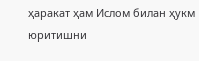ҳаракат ҳам Ислом билан ҳукм юритишни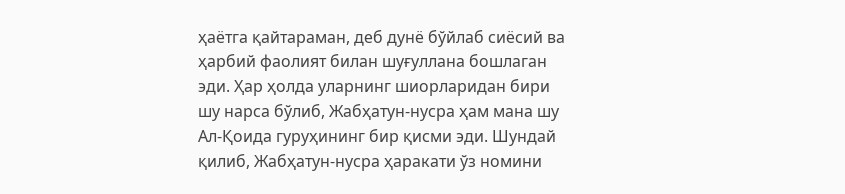ҳаётга қайтараман, деб дунё бўйлаб сиёсий ва ҳарбий фаолият билан шуғуллана бошлаган эди. Ҳар ҳолда уларнинг шиорларидан бири шу нарса бўлиб, Жабҳатун-нусра ҳам мана шу Ал-Қоида гуруҳининг бир қисми эди. Шундай қилиб, Жабҳатун-нусра ҳаракати ўз номини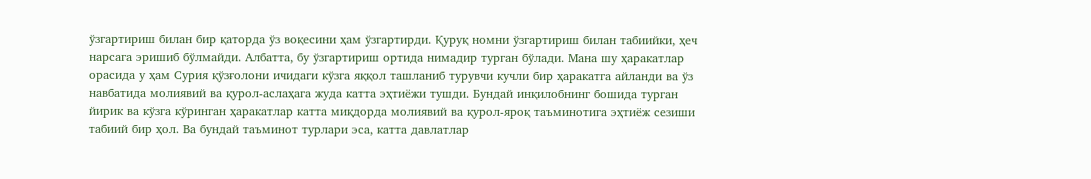ўзгартириш билан бир қаторда ўз воқесини ҳам ўзгартирди. Қуруқ номни ўзгартириш билан табиийки, ҳеч нарсага эришиб бўлмайди. Албатта, бу ўзгартириш ортида нимадир турган бўлади. Мана шу ҳаракатлар орасида у ҳам Сурия қўзғолони ичидаги кўзга яққол ташланиб турувчи кучли бир ҳаракатга айланди ва ўз навбатида молиявий ва қурол-аслаҳага жуда катта эҳтиёжи тушди. Бундай инқилобнинг бошида турган йирик ва кўзга кўринган ҳаракатлар катта миқдорда молиявий ва қурол-яроқ таъминотига эҳтиёж сезиши табиий бир ҳол. Ва бундай таъминот турлари эса, катта давлатлар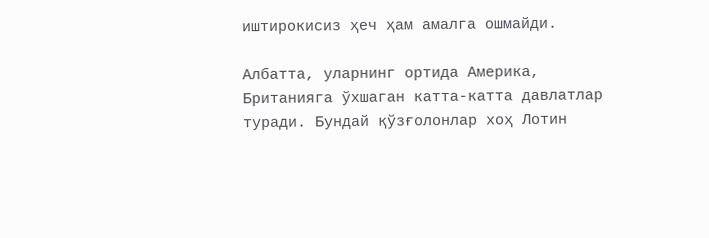иштирокисиз ҳеч ҳам амалга ошмайди.

Албатта, уларнинг ортида Америка, Британияга ўхшаган катта-катта давлатлар туради. Бундай қўзғолонлар хоҳ Лотин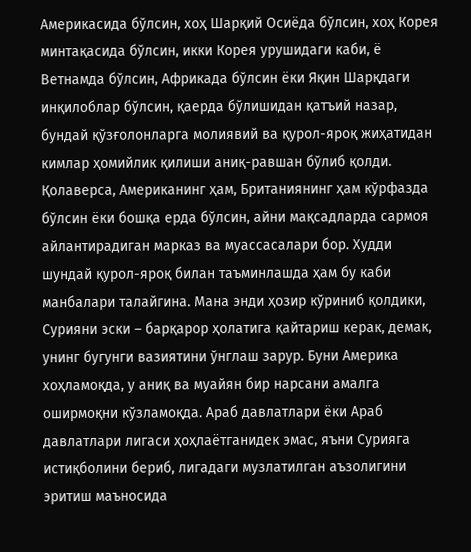Америкасида бўлсин, хоҳ Шарқий Осиёда бўлсин, хоҳ Корея минтақасида бўлсин, икки Корея урушидаги каби, ё Ветнамда бўлсин, Африкада бўлсин ёки Яқин Шарқдаги инқилоблар бўлсин, қаерда бўлишидан қатъий назар, бундай қўзғолонларга молиявий ва қурол-яроқ жиҳатидан кимлар ҳомийлик қилиши аниқ-равшан бўлиб қолди. Қолаверса, Американинг ҳам, Британиянинг ҳам кўрфазда бўлсин ёки бошқа ерда бўлсин, айни мақсадларда сармоя айлантирадиган марказ ва муассасалари бор. Худди шундай қурол-яроқ билан таъминлашда ҳам бу каби манбалари талайгина. Мана энди ҳозир кўриниб қолдики, Сурияни эски – барқарор ҳолатига қайтариш керак, демак, унинг бугунги вазиятини ўнглаш зарур. Буни Америка хоҳламоқда, у аниқ ва муайян бир нарсани амалга оширмоқни кўзламоқда. Араб давлатлари ёки Араб давлатлари лигаси ҳоҳлаётганидек эмас, яъни Сурияга истиқболини бериб, лигадаги музлатилган аъзолигини эритиш маъносида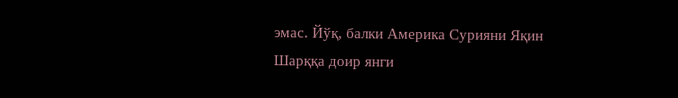эмас. Йўқ, балки Америка Сурияни Яқин Шарққа доир янги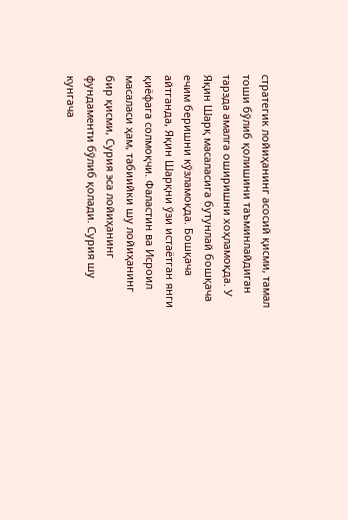стратегик лойиҳанинг асосий қисми, тамал тоши бўлиб қолишини таъминлайдиган тарзда амалга оширишни хоҳламоқда. У Яқин Шарқ масаласига бутунлай бошқача ечим беришни кўзламоқда. Бошқача айтганда, Яқин Шарқни ўзи истаётган янги қиёфага солмоқчи. Фаластин ва Исроил масаласи ҳам, табиийки шу лойиҳанинг бир қисми, Сурия эса лойиҳанинг фундаменти бўлиб қолади. Сурия шу кунгача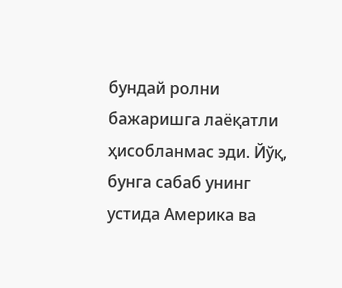бундай ролни бажаришга лаёқатли ҳисобланмас эди. Йўқ, бунга сабаб унинг устида Америка ва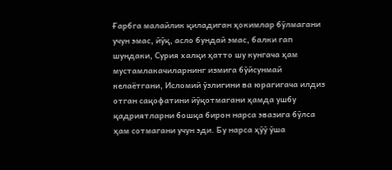Ғарбга малайлик қиладиган ҳокимлар бўлмагани учун эмас, йўқ, асло бундай эмас, балки гап шундаки, Сурия халқи ҳатто шу кунгача ҳам мустамлакачиларнинг измига бўйсунмай келаётгани, Исломий ўзлигини ва юрагигача илдиз отган сақофатини йўқотмагани ҳамда ушбу қадриятларни бошқа бирон нарса эвазига бўлса ҳам сотмагани учун эди. Бу нарса ҳўў ўша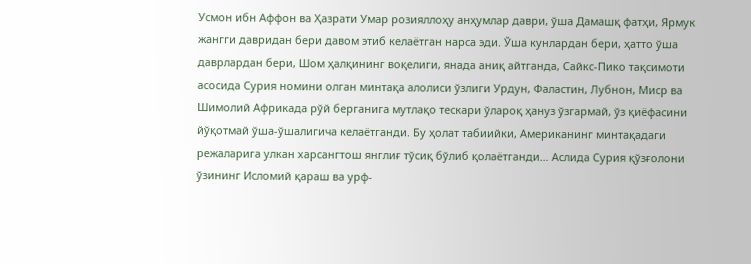Усмон ибн Аффон ва Ҳазрати Умар розияллоҳу анҳумлар даври, ўша Дамашқ фатҳи, Ярмук жангги давридан бери давом этиб келаётган нарса эди. Ўша кунлардан бери, ҳатто ўша даврлардан бери, Шом ҳалқининг воқелиги, янада аниқ айтганда, Сайкс-Пико тақсимоти асосида Сурия номини олган минтақа алолиси ўзлиги Урдун, Фаластин, Лубнон, Миср ва Шимолий Африкада рўй берганига мутлақо тескари ўлароқ ҳануз ўзгармай, ўз қиёфасини йўқотмай ўша-ўшалигича келаётганди. Бу ҳолат табиийки, Американинг минтақадаги режаларига улкан харсангтош янглиғ тўсиқ бўлиб қолаётганди… Аслида Сурия қўзғолони ўзининг Исломий қараш ва урф-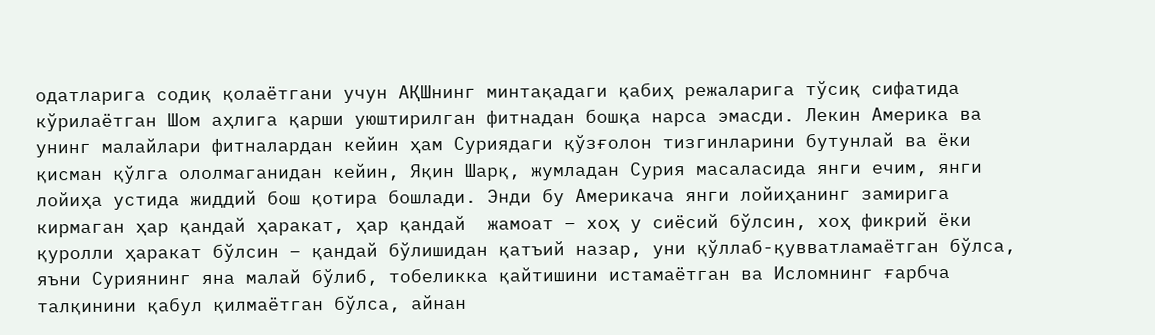одатларига содиқ қолаётгани учун АҚШнинг минтақадаги қабиҳ режаларига тўсиқ сифатида кўрилаётган Шом аҳлига қарши уюштирилган фитнадан бошқа нарса эмасди. Лекин Америка ва унинг малайлари фитналардан кейин ҳам Суриядаги қўзғолон тизгинларини бутунлай ва ёки қисман қўлга ололмаганидан кейин, Яқин Шарқ, жумладан Сурия масаласида янги ечим, янги лойиҳа устида жиддий бош қотира бошлади. Энди бу Америкача янги лойиҳанинг замирига кирмаган ҳар қандай ҳаракат, ҳар қандай  жамоат – хоҳ у сиёсий бўлсин, хоҳ фикрий ёки қуролли ҳаракат бўлсин – қандай бўлишидан қатъий назар, уни қўллаб-қувватламаётган бўлса, яъни Суриянинг яна малай бўлиб, тобеликка қайтишини истамаётган ва Исломнинг ғарбча талқинини қабул қилмаётган бўлса, айнан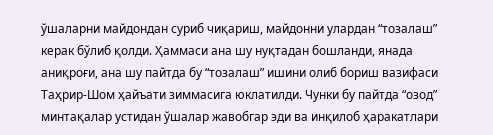ўшаларни майдондан суриб чиқариш, майдонни улардан “тозалаш” керак бўлиб қолди. Ҳаммаси ана шу нуқтадан бошланди, янада аниқроғи, ана шу пайтда бу “тозалаш” ишини олиб бориш вазифаси Таҳрир-Шом ҳайъати зиммасига юклатилди. Чунки бу пайтда “озод” минтақалар устидан ўшалар жавобгар эди ва инқилоб ҳаракатлари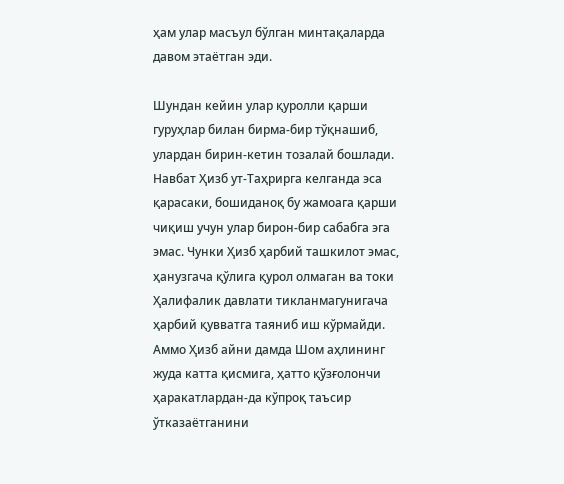ҳам улар масъул бўлган минтақаларда давом этаётган эди.

Шундан кейин улар қуролли қарши гуруҳлар билан бирма-бир тўқнашиб, улардан бирин-кетин тозалай бошлади. Навбат Ҳизб ут-Таҳрирга келганда эса қарасаки, бошиданоқ бу жамоага қарши чиқиш учун улар бирон-бир сабабга эга эмас. Чунки Ҳизб ҳарбий ташкилот эмас, ҳанузгача қўлига қурол олмаган ва токи Ҳалифалик давлати тикланмагунигача ҳарбий қувватга таяниб иш кўрмайди. Аммо Ҳизб айни дамда Шом аҳлининг жуда катта қисмига, ҳатто қўзғолончи ҳаракатлардан-да кўпроқ таъсир ўтказаётганини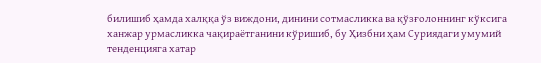билишиб ҳамда халққа ўз виждони, динини сотмасликка ва қўзғолоннинг кўксига ханжар урмасликка чақираётганини кўришиб, бу Ҳизбни ҳам Суриядаги умумий тенденцияга хатар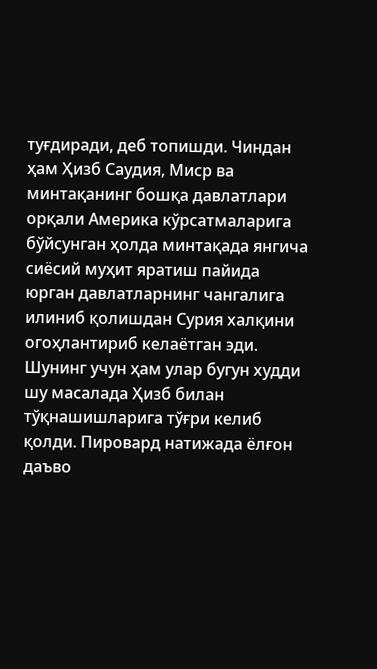туғдиради, деб топишди. Чиндан ҳам Ҳизб Саудия, Миср ва минтақанинг бошқа давлатлари орқали Америка кўрсатмаларига бўйсунган ҳолда минтақада янгича сиёсий муҳит яратиш пайида юрган давлатларнинг чангалига илиниб қолишдан Сурия халқини огоҳлантириб келаётган эди. Шунинг учун ҳам улар бугун худди шу масалада Ҳизб билан тўқнашишларига тўғри келиб қолди. Пировард натижада ёлғон даъво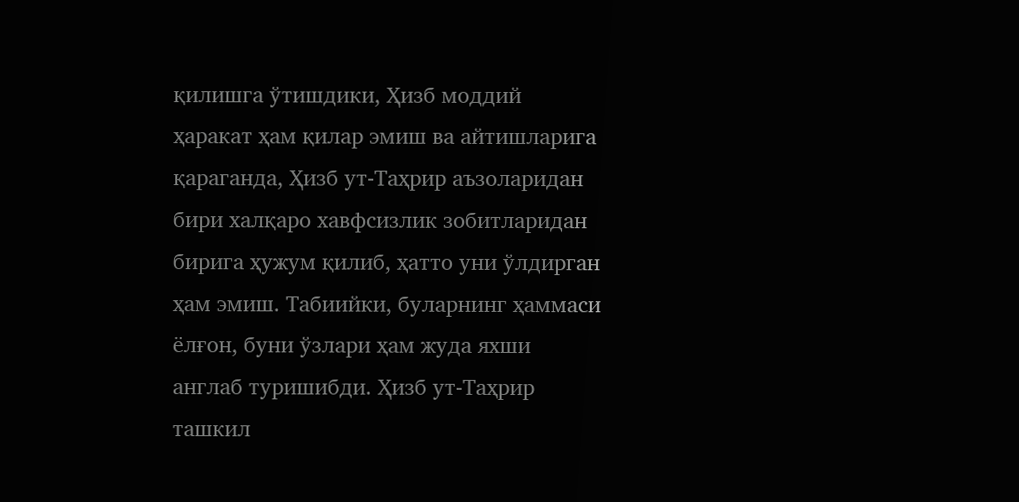қилишга ўтишдики, Ҳизб моддий ҳаракат ҳам қилар эмиш ва айтишларига қараганда, Ҳизб ут-Таҳрир аъзоларидан бири халқаро хавфсизлик зобитларидан бирига ҳужум қилиб, ҳатто уни ўлдирган ҳам эмиш. Табиийки, буларнинг ҳаммаси ёлғон, буни ўзлари ҳам жуда яхши англаб туришибди. Ҳизб ут-Таҳрир ташкил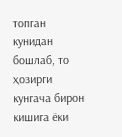топган кунидан бошлаб, то ҳозирги кунгача бирон кишига ёки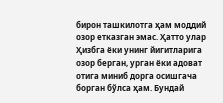бирон ташкилотга ҳам моддий озор етказган эмас. Ҳатто улар Ҳизбга ёки унинг йигитларига озор берган, урган ёки адоват отига миниб дорга осишгача борган бўлса ҳам. Бундай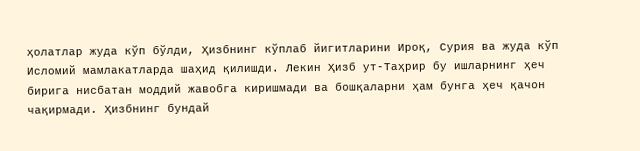ҳолатлар жуда кўп бўлди, Ҳизбнинг кўплаб йигитларини Ироқ, Сурия ва жуда кўп Исломий мамлакатларда шаҳид қилишди. Лекин Ҳизб ут-Таҳрир бу ишларнинг ҳеч бирига нисбатан моддий жавобга киришмади ва бошқаларни ҳам бунга ҳеч қачон чақирмади. Ҳизбнинг бундай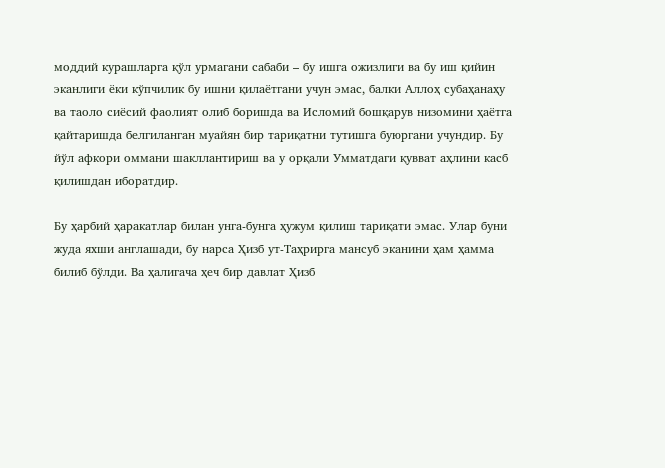моддий курашларга қўл урмагани сабаби – бу ишга ожизлиги ва бу иш қийин эканлиги ёки кўпчилик бу ишни қилаётгани учун эмас, балки Аллоҳ субаҳанаҳу ва таоло сиёсий фаолият олиб боришда ва Исломий бошқарув низомини ҳаётга қайтаришда белгиланган муайян бир тариқатни тутишга буюргани учундир. Бу йўл афкори оммани шакллантириш ва у орқали Умматдаги қувват аҳлини касб қилишдан иборатдир.

Бу ҳарбий ҳаракатлар билан унга-бунга ҳужум қилиш тариқати эмас. Улар буни жуда яхши англашади, бу нарса Ҳизб ут-Таҳрирга мансуб эканини ҳам ҳамма билиб бўлди. Ва ҳалигача ҳеч бир давлат Ҳизб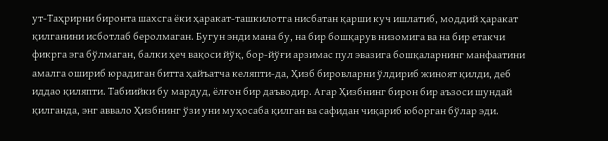ут-Таҳрирни биронта шахсга ёки ҳаракат-ташкилотга нисбатан қарши куч ишлатиб, моддий ҳаракат қилганини исботлаб беролмаган. Бугун энди мана бу, на бир бошқарув низомига ва на бир етакчи фикрга эга бўлмаган, балки ҳеч вақоси йўқ, бор-йўғи арзимас пул эвазига бошқаларнинг манфаатини амалга ошириб юрадиган битта ҳайъатча келяпти-да, Ҳизб бировларни ўлдириб жиноят қилди, деб иддао қиляпти. Табиийки бу мардуд, ёлғон бир даъводир. Агар Ҳизбнинг бирон бир аъзоси шундай қилганда, энг аввало Ҳизбнинг ўзи уни муҳосаба қилган ва сафидан чиқариб юборган бўлар эди.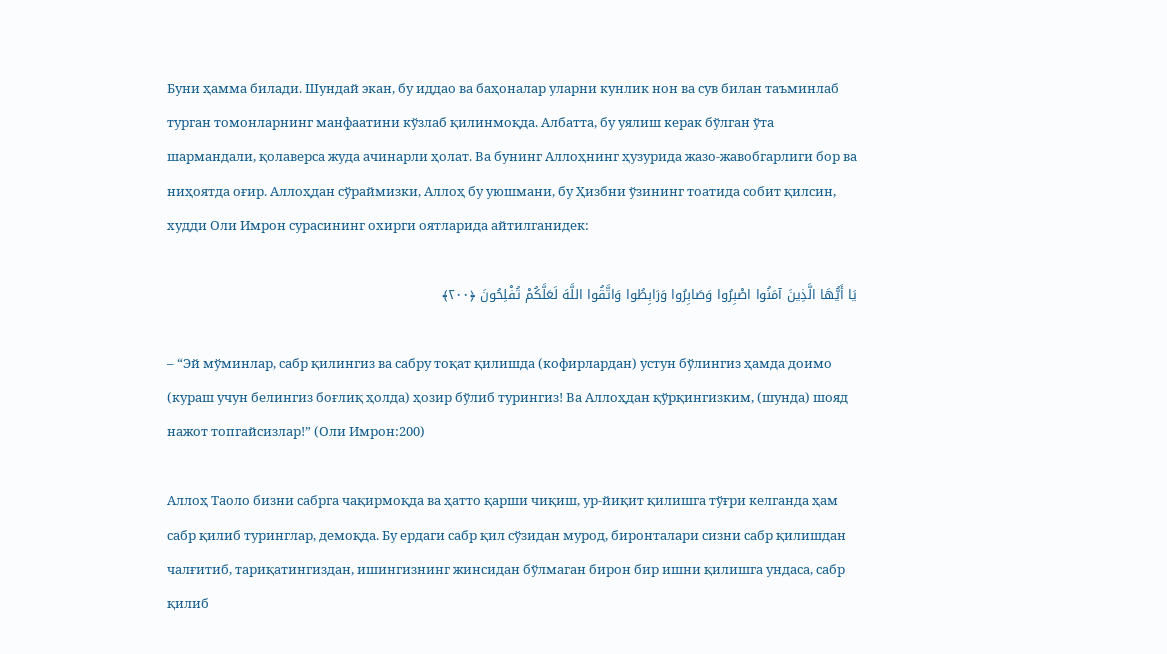Буни ҳамма билади. Шундай экан, бу иддао ва баҳоналар уларни кунлик нон ва сув билан таъминлаб турган томонларнинг манфаатини кўзлаб қилинмоқда. Албатта, бу уялиш керак бўлган ўта шармандали, қолаверса жуда ачинарли ҳолат. Ва бунинг Аллоҳнинг ҳузурида жазо-жавобгарлиги бор ва ниҳоятда оғир. Аллоҳдан сўраймизки, Аллоҳ бу уюшмани, бу Ҳизбни ўзининг тоатида собит қилсин, худди Оли Имрон сурасининг охирги оятларида айтилганидек:

يَا أَيُّهَا الَّذِينَ آمَنُوا اصْبِرُوا وَصَابِرُوا وَرَابِطُوا وَاتَّقُوا اللَّهَ لَعَلَّكُمْ تُفْلِحُونَ ﴿٢٠٠﴾

– “Эй мўминлар, сабр қилингиз ва сабру тоқат қилишда (кофирлардан) устун бўлингиз ҳамда доимо (кураш учун белингиз боғлиқ ҳолда) ҳозир бўлиб турингиз! Ва Аллоҳдан қўрқингизким, (шунда) шояд нажот топгайсизлар!” (Оли Имрон:200)

Аллоҳ Таоло бизни сабрга чақирмоқда ва ҳатто қарши чиқиш, ур-йиқит қилишга тўғри келганда ҳам сабр қилиб туринглар, демоқда. Бу ердаги сабр қил сўзидан мурод, биронталари сизни сабр қилишдан чалғитиб, тариқатингиздан, ишингизнинг жинсидан бўлмаган бирон бир ишни қилишга ундаса, сабр қилиб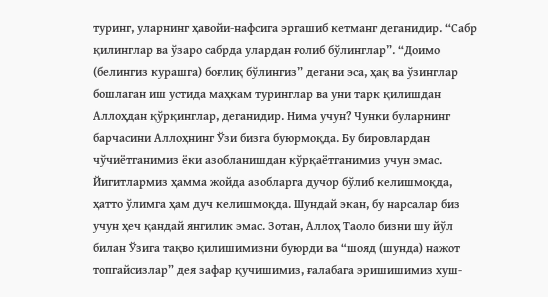туринг, уларнинг ҳавойи-нафсига эргашиб кетманг деганидир. “Сабр қилинглар ва ўзаро сабрда улардан ғолиб бўлинглар”. “Доимо (белингиз курашга) боғлиқ бўлингиз” дегани эса, ҳақ ва ўзинглар бошлаган иш устида маҳкам туринглар ва уни тарк қилишдан Аллоҳдан қўрқинглар, деганидир. Нима учун? Чунки буларнинг барчасини Аллоҳнинг Ўзи бизга буюрмоқда. Бу бировлардан чўчиётганимиз ёки азобланишдан кўрқаётганимиз учун эмас. Йигитлармиз ҳамма жойда азобларга дучор бўлиб келишмоқда, ҳатто ўлимга ҳам дуч келишмоқда. Шундай экан, бу нарсалар биз учун ҳеч қандай янгилик эмас. Зотан, Аллоҳ Таоло бизни шу йўл билан Ўзига тақво қилишимизни буюрди ва “шояд (шунда) нажот топгайсизлар” дея зафар қучишимиз, ғалабага эришишимиз хуш-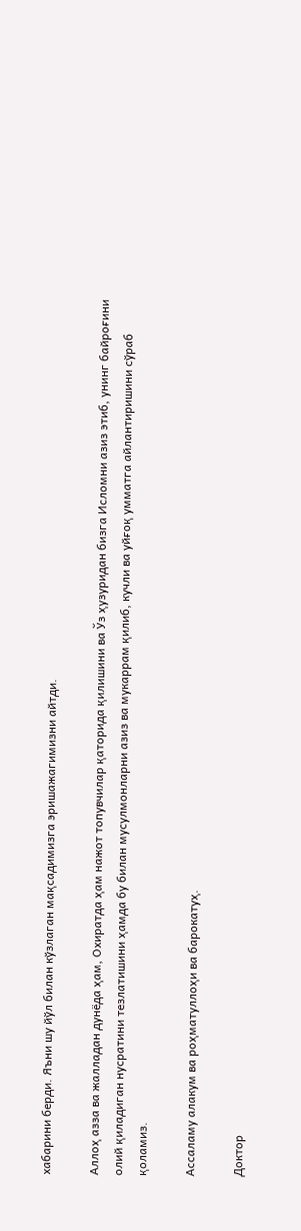хабарини берди. Яъни шу йўл билан кўзлаган мақсадимизга эришажагимизни айтди.

Аллоҳ азза ва жалладан дунёда ҳам, Охиратда ҳам нажот топувчилар қаторида қилишини ва Ўз ҳузуридан бизга Исломни азиз этиб, унинг байроғини олий қиладиган нусратини тезлатишини ҳамда бу билан мусулмонларни азиз ва мукаррам қилиб, кучли ва уйғоқ умматга айлантиришини сўраб қоламиз.

Ассаламу алакум ва роҳматуллоҳи ва барокатуҳ.

Доктор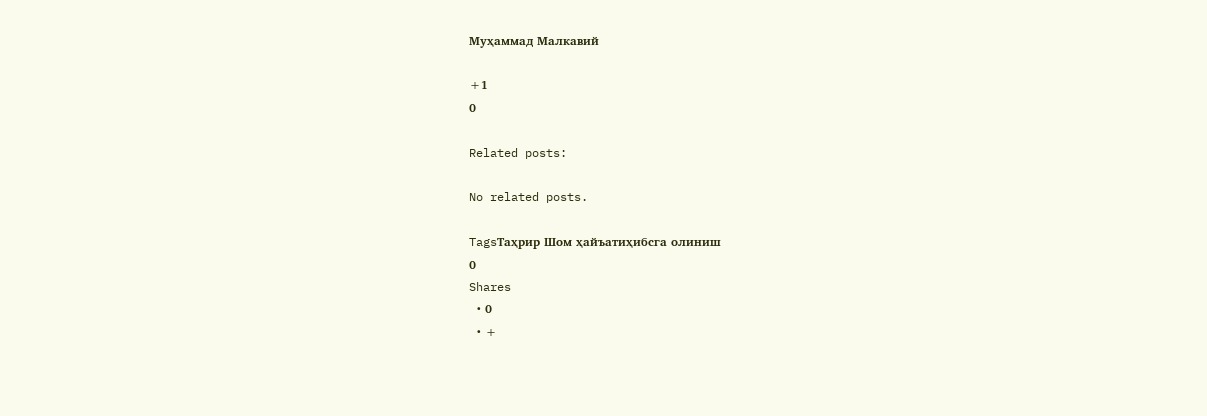Муҳаммад Малкавий

+1
0

Related posts:

No related posts.

TagsТаҳрир Шом ҳайъатиҳибсга олиниш
0
Shares
  • 0
  • +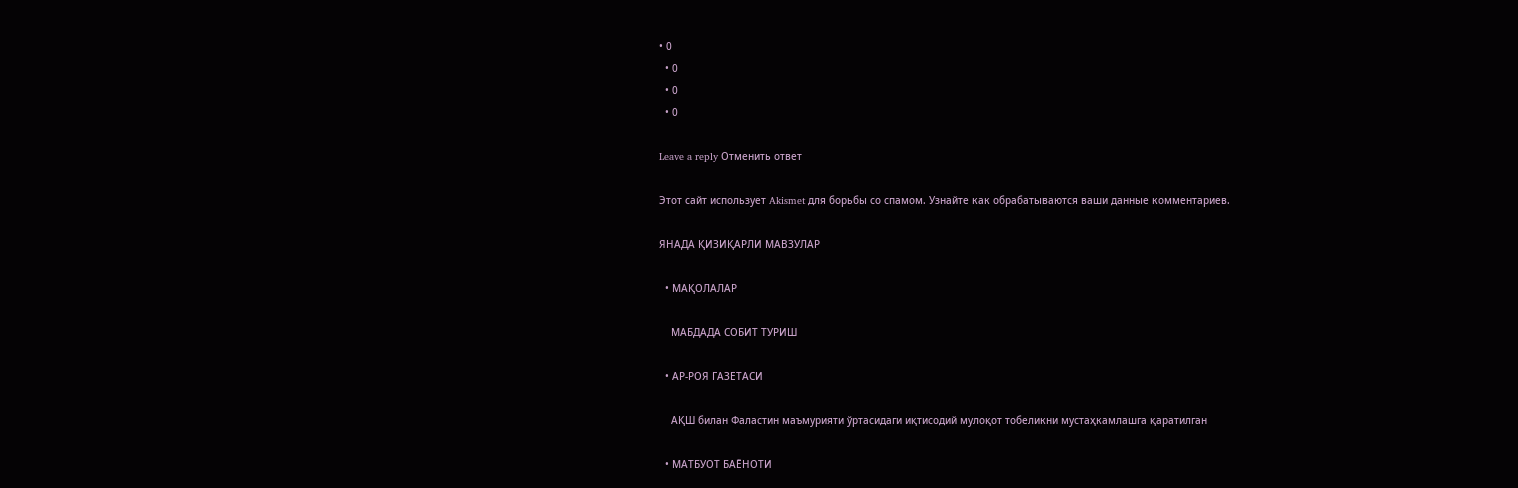• 0
  • 0
  • 0
  • 0

Leave a reply Отменить ответ

Этот сайт использует Akismet для борьбы со спамом. Узнайте как обрабатываются ваши данные комментариев.

ЯНАДА ҚИЗИҚАРЛИ МАВЗУЛАР

  • МАҚОЛАЛАР

    МАБДАДА СОБИТ ТУРИШ

  • АР-РОЯ ГАЗЕТАСИ

    АҚШ билан Фаластин маъмурияти ўртасидаги иқтисодий мулоқот тобеликни мустаҳкамлашга қаратилган

  • МАТБУОТ БАЁНОТИ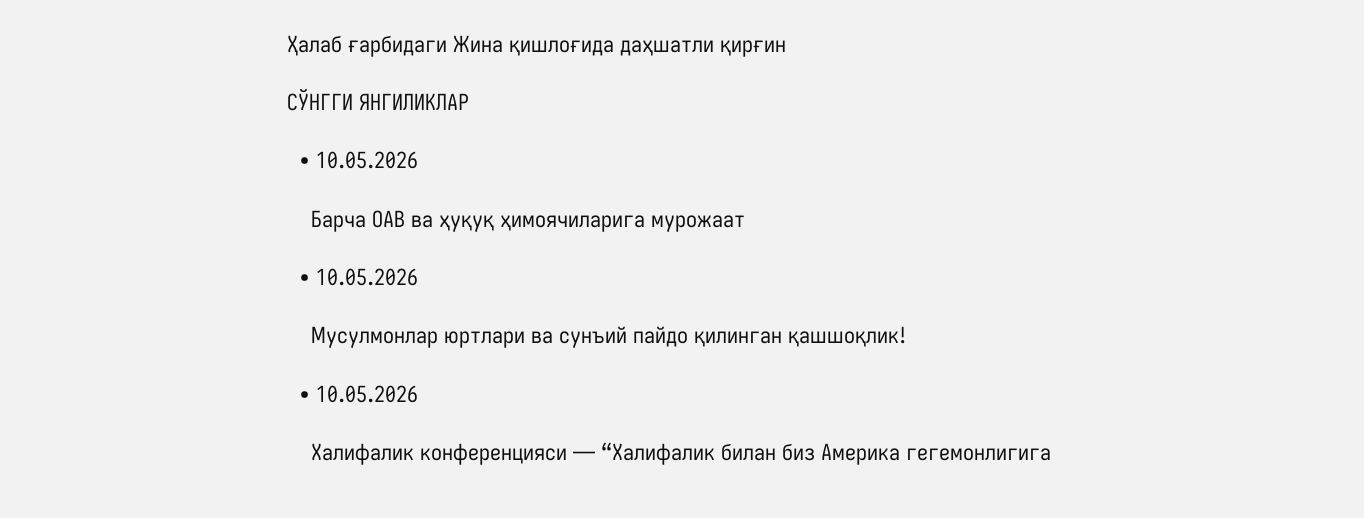Ҳалаб ғарбидаги Жина қишлоғида даҳшатли қирғин

СЎНГГИ ЯНГИЛИКЛАР

  • 10.05.2026

    Барча ОАВ ва ҳуқуқ ҳимоячиларига мурожаат

  • 10.05.2026

    Мусулмонлар юртлари ва сунъий пайдо қилинган қашшоқлик!

  • 10.05.2026

    Халифалик конференцияси — “Халифалик билан биз Америка гегемонлигига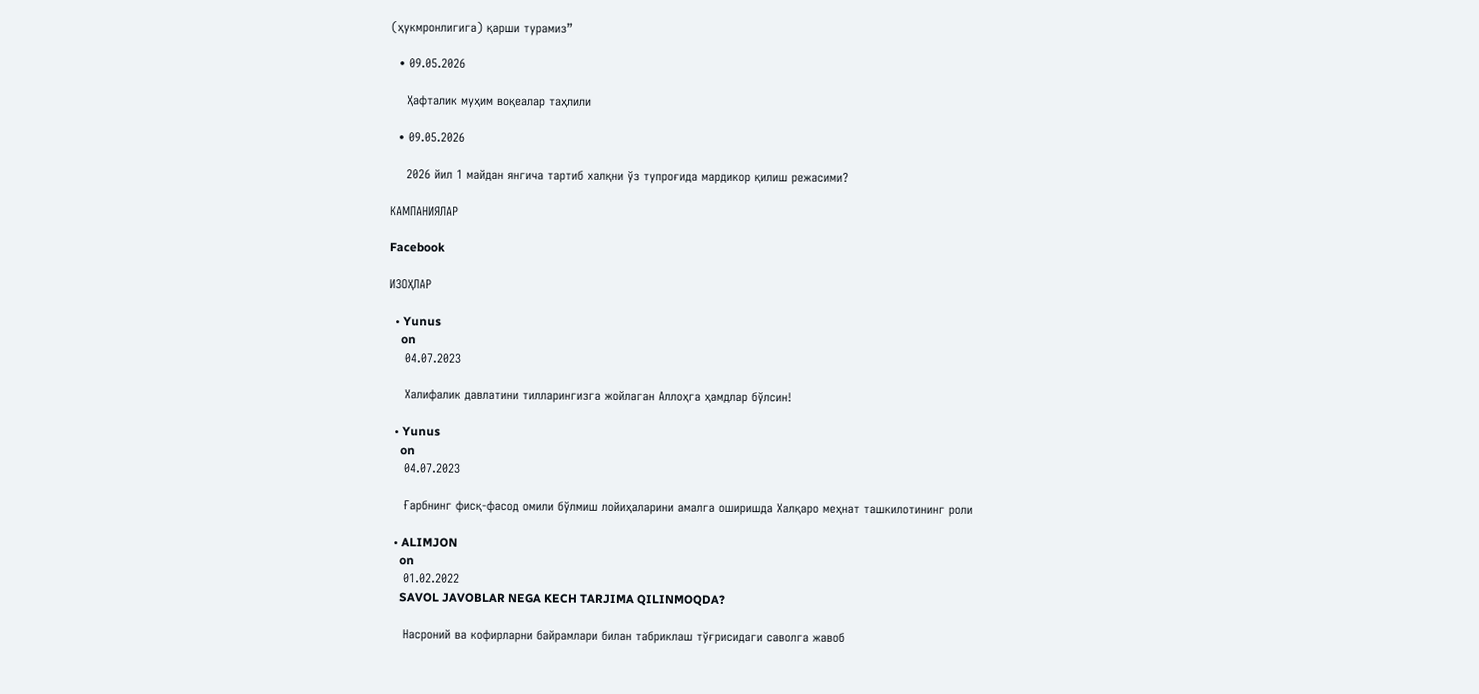(ҳукмронлигига) қарши турамиз”

  • 09.05.2026

    Ҳафталик муҳим воқеалар таҳлили

  • 09.05.2026

    2026 йил 1 майдан янгича тартиб халқни ўз тупроғида мардикор қилиш режасими?

КАМПАНИЯЛАР

Facebook

ИЗОҲЛАР

  • Yunus
    on
    04.07.2023

    Халифалик давлатини тилларингизга жойлаган Аллоҳга ҳамдлар бўлсин!

  • Yunus
    on
    04.07.2023

    Ғарбнинг фисқ-фасод омили бўлмиш лойиҳаларини амалга оширишда Халқаро меҳнат ташкилотининг роли

  • ALIMJON
    on
    01.02.2022
    SAVOL JAVOBLAR NEGA KECH TARJIMA QILINMOQDA?

    Насроний ва кофирларни байрамлари билан табриклаш тўғрисидаги саволга жавоб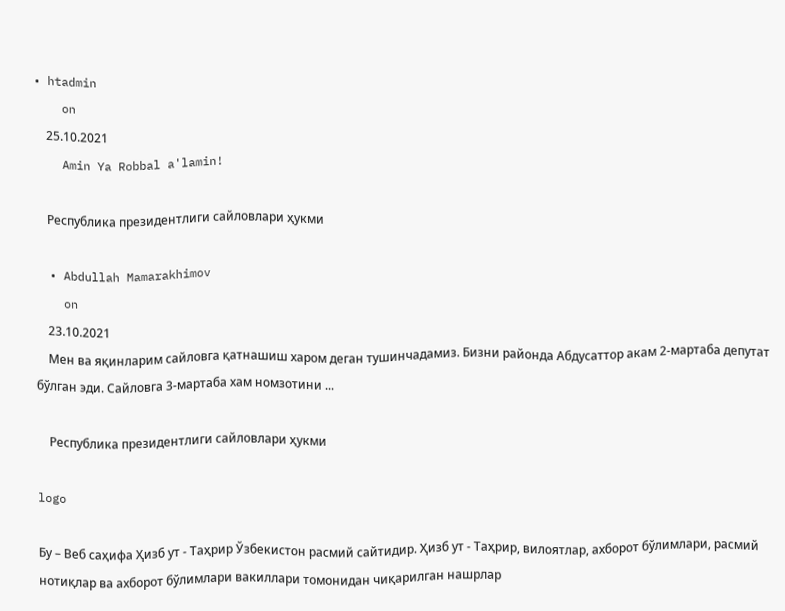• htadmin
    on
    25.10.2021
    Amin Ya Robbal a'lamin!

    Республика президентлиги сайловлари ҳукми

  • Abdullah Mamarakhimov
    on
    23.10.2021
    Мен ва яқинларим сайловга қатнашиш харом деган тушинчадамиз. Бизни районда Абдусаттор акам 2-мартаба депутат бўлган эди. Сайловга 3-мартаба хам номзотини ...

    Республика президентлиги сайловлари ҳукми

logo

Бу – Веб саҳифа Ҳизб ут - Таҳрир Ўзбекистон расмий сайтидир. Ҳизб ут - Таҳрир, вилоятлар, ахборот бўлимлари, расмий нотиқлар ва ахборот бўлимлари вакиллари томонидан чиқарилган нашрлар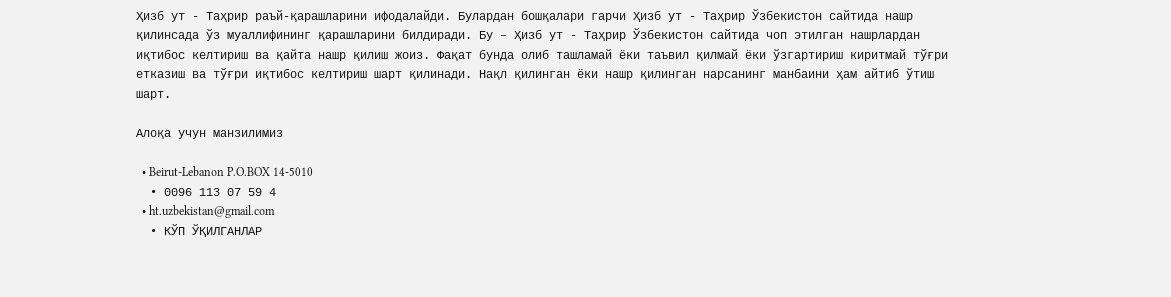Ҳизб ут - Таҳрир раъй-қарашларини ифодалайди. Булардан бошқалари гарчи Ҳизб ут - Таҳрир Ўзбекистон сайтида нашр қилинсада ўз муаллифининг қарашларини билдиради. Бу – Ҳизб ут - Таҳрир Ўзбекистон сайтида чоп этилган нашрлардан иқтибос келтириш ва қайта нашр қилиш жоиз. Фақат бунда олиб ташламай ёки таъвил қилмай ёки ўзгартириш киритмай тўғри етказиш ва тўғри иқтибос келтириш шарт қилинади. Нақл қилинган ёки нашр қилинган нарсанинг манбаини ҳам айтиб ўтиш шарт.

Алоқа учун манзилимиз

  • Beirut-Lebanon P.O.BOX 14-5010
  • 0096 113 07 59 4
  • ht.uzbekistan@gmail.com
  • КЎП ЎҚИЛГАНЛАР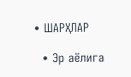• ШАРҲЛАР

  • Эр аёлига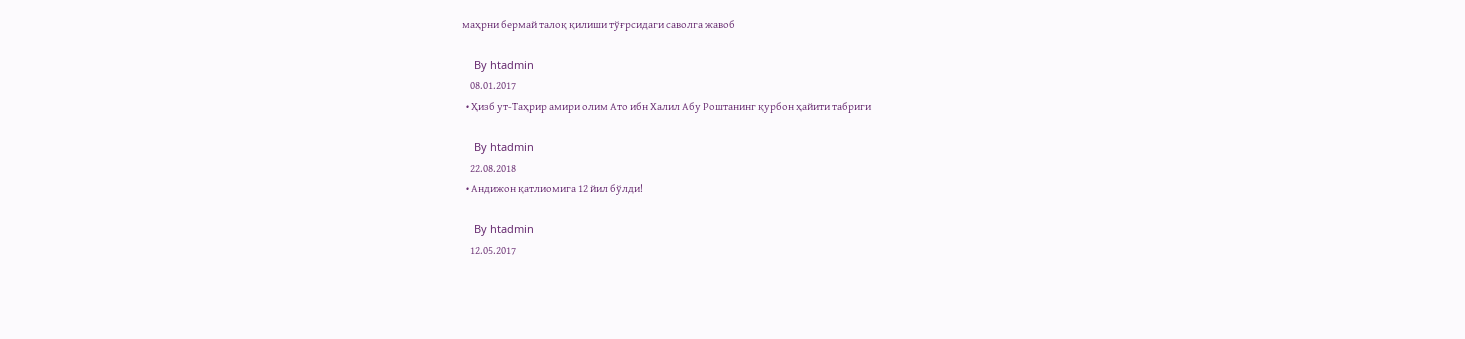маҳрни бермай талоқ қилиши тўғрсидаги саволга жавоб

    By htadmin
    08.01.2017
  • Ҳизб ут-Таҳрир амири олим Ато ибн Халил Абу Роштанинг қурбон ҳайити табриги

    By htadmin
    22.08.2018
  • Андижон қатлиомига 12 йил бўлди!

    By htadmin
    12.05.2017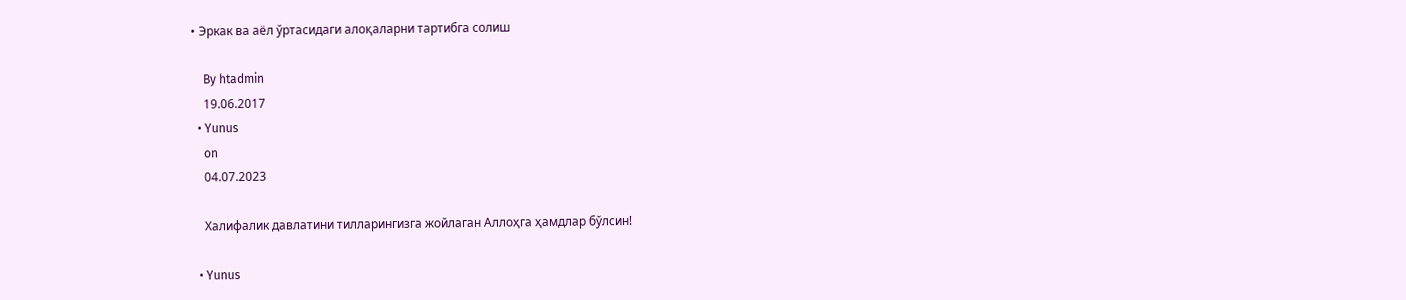• Эркак ва аёл ўртасидаги алоқаларни тартибга солиш

    By htadmin
    19.06.2017
  • Yunus
    on
    04.07.2023

    Халифалик давлатини тилларингизга жойлаган Аллоҳга ҳамдлар бўлсин!

  • Yunus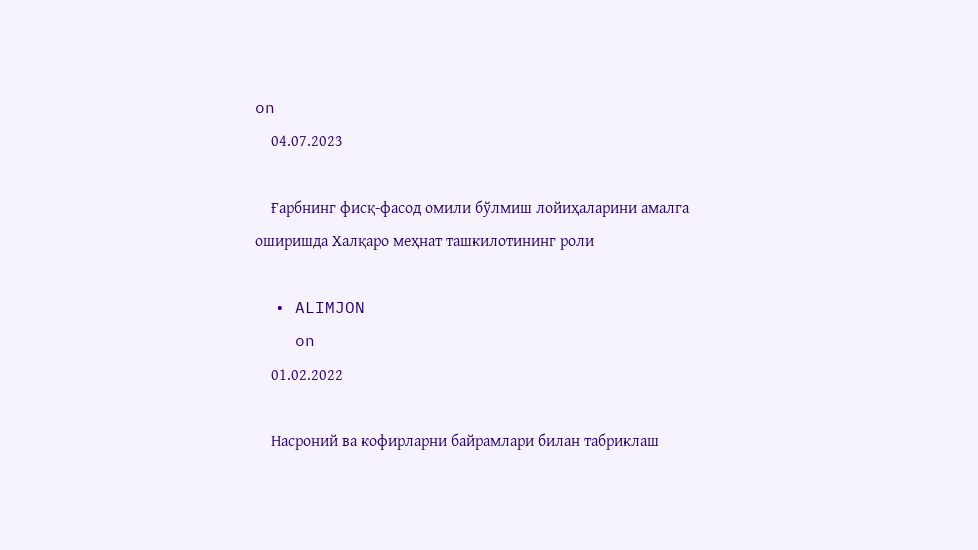on
    04.07.2023

    Ғарбнинг фисқ-фасод омили бўлмиш лойиҳаларини амалга оширишда Халқаро меҳнат ташкилотининг роли

  • ALIMJON
    on
    01.02.2022

    Насроний ва кофирларни байрамлари билан табриклаш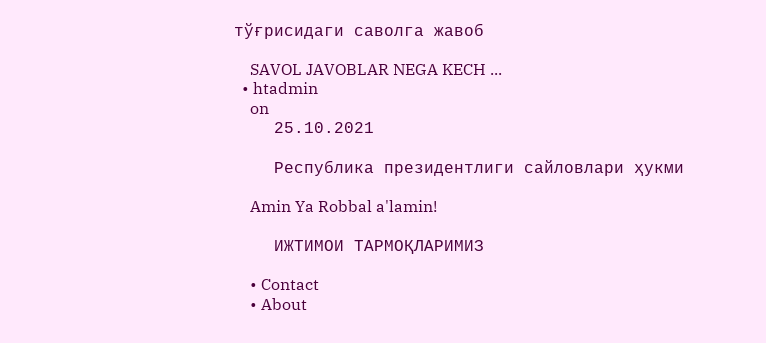тўғрисидаги саволга жавоб

    SAVOL JAVOBLAR NEGA KECH ...
  • htadmin
    on
    25.10.2021

    Республика президентлиги сайловлари ҳукми

    Amin Ya Robbal a'lamin!

    ИЖТИМОИ ТАРМОҚЛАРИМИЗ

    • Contact
    • About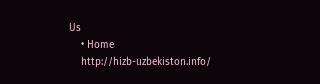Us
    • Home
    http://hizb-uzbekiston.info/